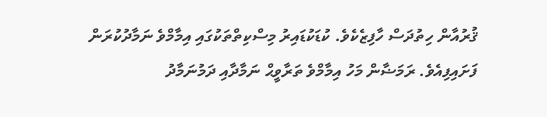ޤުރުއާން ހިތުދަސް ހާފިޒެކެވެ. ކުޑަކުޑައިރު މިސްކިތްތަކުގައި އިމާމްވެ ނަމާދުކުރަން ފަށައިފިއެވެ. ރަމަޟާން މަހު އިމާމްވެ ތަރާވީޙް ނަމާދާއި ދަމުނަމާދު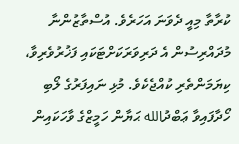ކުރާތާ މިއީ ދެވަނަ އަހަރެވެ. އުސްތާޒުންނާ މުދައްރިސުން އެ ދަރިވަރަކަށްޓަކައި ފަޚުރުވެރިވާ، ކިޔަމަންތެރި ކުއްޖެކެވެ. މުޅި ނައިފަރުގެ ލޯބި ހޯދާފައިވާ ޢަބްދުالله ޙަޔާން ހަމީޒްގެ ވާހަކައިން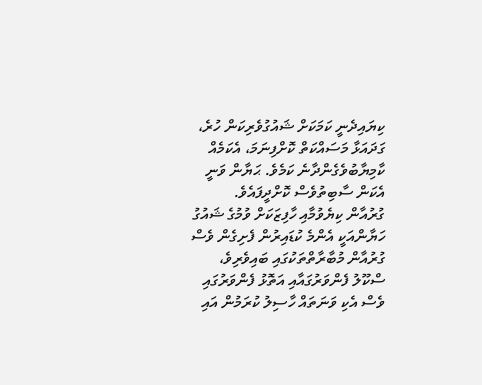ކިޔައިދެނީ ކަމަކަށް ޝައުގުވެރިކަން ހުރެ، ގަދައަޅާ މަސައްކަތް ކޮށްފިނަމަ، އެކަމެއް ކާމިޔާބުވެގެންދާނެ ކަމެވެ. ޙަޔާން ވަނީ އެކަން ސާބިތުވެސް ކޮށްދީފައެވެ.
ގުރުއާން ކިޔެވުމާއި ހާފިޒަކަށް ވުމުގެ ޝައުގު
ހަޔާންއަކީ އެންމެ ކުޑައިރުން ފެށިގެން ވެސް ގުރުއާން މުބާރާތްތަކުގައި ބައިވެރިވެ، ސްކޫލު ފެންވަރުގައާއި އަތޮޅު ފެންވަރުގައި ވެސް އެކި ވަނަތައް ހާސިލު ކުރަމުން އައި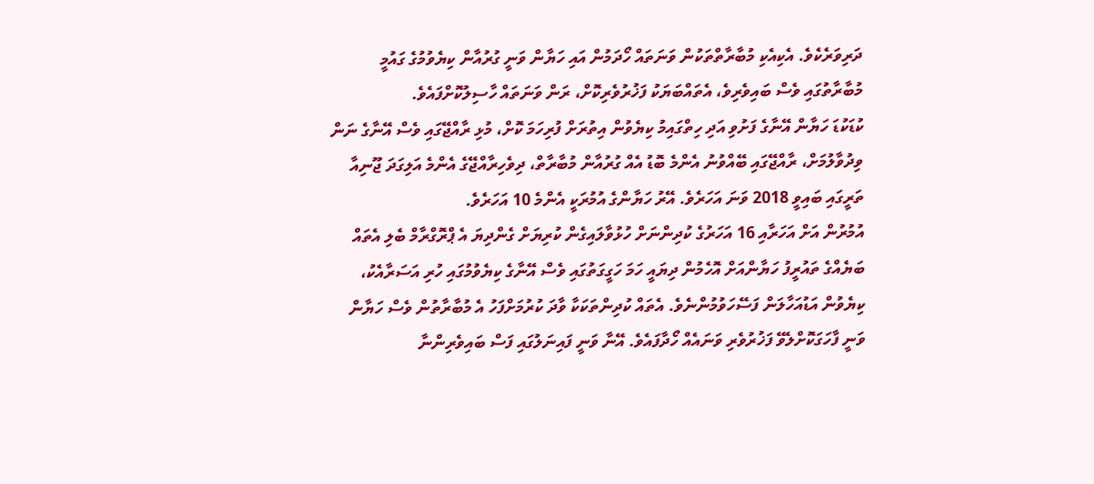ދަރިވަރެކެވެ. އެކިއެކި މުބާރާތްތަކުން ވަނަތައް ހޯދަމުން އައި ހަޔާން ވަނީ ގުރުއާން ކިޔެވުމުގެ ގައުމީ މުބާރާތުގައި ވެސް ބައިވެރިވެ، އެތައްބަޔަކު ފަޚުރުވެރިކޮށް، ރަން ވަނަތައް ހާސިލުކޮށްފައެވެ.
ކުޑަކުޑަ ހަޔާން އޭނާގެ ފަށުވި އަދި ހިތްގައިމު ކިޔެވުން އިތުރަށް ފުރިހަމަ ކޮށް، މުޅި ރާއްޖޭގައި ވެސް އޭނާގެ ނަން ވިދުވާލުމަށް، ރާއްޖޭގައި ބޭއްވުނު އެންމެ ބޮޑު އެއް ގުރުއާން މުބާރާތް، ދިވެހިރާއްޖޭގެ އެންމެ އަލިގަދަ ޖޫނިއާ ތަރީގައި ބައިވީ 2018 ވަނަ އަހަރެވެ. އޭރު ހަޔާންގެ އުމުރަކީ އެންމެ 10 އަހަރެވެ.
އުމުރުން އަށް އަހަރާއި 16 އަހަރުގެ ކުދިންނަށް ހުޅުވާލައިގެން ކުރިޔަށް ގެންދިޔަ އެ ޕްރޮގްރާމް ބެލި އެތައް ބަޔެއްގެ ތައުރީފު ހަޔާންއަށް އޮހެމުން ދިޔައީ ހަމަ ހަގީގަތުގައި ވެސް އޭނާގެ ކިޔެވުމުގައި ހުރި އަސަރާއެކު، ކިޔެވުން އަޑުއަހާލަން ފަސޭހަވުމުންނެވެ. އެތައް ކުދިންތަކަކާ ވާދަ ކުރުމަށްފަހު އެ މުބާރާތުން ވެސް ހަޔާން ވަނީ ފާހަގަކޮށްލެވޭ ފަޚުރުވެރި ވަނައެއް ހޯދާފައެވެ. އޭނާ ވަނީ ފައިނަލުގައި ފަސް ބައިވެރިންނާ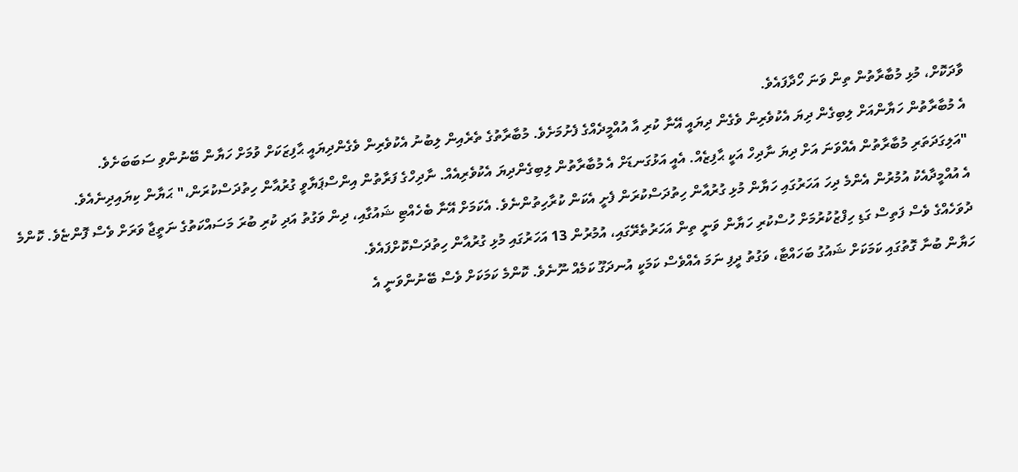ވާދަކޮށް، މުޅި މުބާރާތުން ތިން ވަނަ ހޯދާފައެވެ.
އެ މުބާރާތުން ހަޔާންއަށް ލިބިގެން ދިޔަ އެކުވެރިން ވެގެން ދިޔައީ އޭނާ ކުރި އާ އުއްމީދެއްގެ ފެށުމަށެވެ. މުބާރާތުގެ ތެރެއިން ލިބުނު އެކުވެރިން ވެގެންދިޔައީ ޙާފިޒަކަށް ވުމަށް ހަޔާން ބޭނުންވި ސަބަބަށެވެ.
"އަލިގަދަތަރި މުބާރާތުން އެއްވަނަ އަށް ދިޔަ ނާދިހް އަކީ ޙާފިޒެއް. އެއީ އަޅުގަނޑަށް އެ މުބާރާތުން ލިބިގެންދިޔަ އެކުވެރިއެއް. ނާދިހްގެ ފަރާތުން އިންސްޕަޔާވީ ގުރުއާން ހިތުދަސްކުރަން،" ޙަޔާން ކިޔައިދިނެއެވެ.
އެ އުއްމީދާއެކު އުމުރުން އެންމެ ދިހަ އަހަރުގައި ހަޔާން މުޅި ގުރުއާން ހިތުދަސްކުރަން ފެށީ އެކަން ކުރާހިތުންނެވެ. އެކަމަށް އޭނާ ބެހެއްޓި ޝައުގާއި، ދިން ވަގުތު އަދި ކުރި ބުރަ މަސައްކަތުގެ ނަތީޖާ ވަރަށް ވެސް ފޮންޏެވެ. ކޮންމެ ދުވަހެއްގެ ވެސް ފަތިސް ގަޑި ހިފްޒުކުރުމަށް ހުސްކުރި ހަޔާން ވަނީ ތިން އަހަރުތެރޭގައި، އުމުރުން 13 އަހަރުގައި މުޅި ގުރުއާން ހިތުދަސްކޮށްފައެވެ.
ހަޔާން ބުނާ ގޮތުގައި ކަމަކަށް ޝައުގު ބަހައްޓާ، ވަގުތު ދީފި ނަމަ އެއްވެސް ކަމަކީ އުނދަގޫ ކަމެއް ނޫނެވެ. ކޮންމެ ކަމަކަށް ވެސް ބޭނުންވަނީ އެ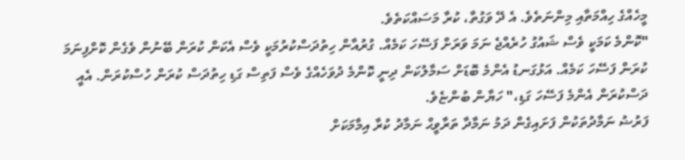މީހެއްގެ ހިއްމަތާއި މިންނަތެވެ. އެ ދޭ ވަގުތާ، ކުރާ މަސައްކަތެވެ.
"ކޮންމެ ކަމަކީ ވެސް ޝައުގު ހުރެއްޖެ ނަމަ ވަރަށް ފަސޭހަ ކަމެއް. ގުރުއާން ހިތުދަސްކުރުމަކީ ވެސް އެކަން ކުރަން ބޭނުން ވެގެން ކޮށްފިނަމަ ކުރަން ފަސޭހަ ކަމެއް. އަޅުގަނޑު އެންމެ ބޮޑަށް ސަމާލުކަން ދިނީ ކޮންމެ ދުވަހެއްގެ ވެސް ފަތިސް ގަޑި ހިތުދަސް ކުރަން ހުސްކުރަން. އެއީ ދަސްކުރަން އެންމެ ފަސޭހަ ގަޑި،" ހަޔާން ބުންޏެވެ.
ފަރުޟު ނަމާދުތަކުން ފަށައިގެން ދަމު ނަމާދާ ތަރާވީޙް ނަމާދު ކުރާ އިމާމަކަށް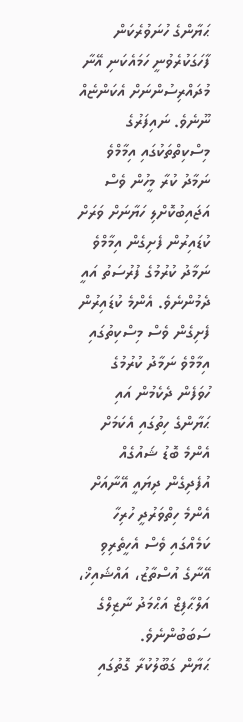ޙަޔާންގެ ހުނަވުރެކަން ފާހަގަކުރެވުނީ ހަމައެކަނި އޭނާ މުދައްރިސުންނަށް އެކަންޏެއް ނޫނެވެ. ނައިފަރުގެ މިސްކިތްތަކުގައި އިމާމްވެ ނަމާދު ކުރާ މީހުން ވެސް އަޖައިބުކޮށްލި ހަޔާނަށް ވަރަށް ކުޑައިރުން ފެށިގެން އިމާމްވެ ނަމާދު ކުރުމުގެ ފުރުސަތު އައީ ދެމުންނެވެ. އެންމެ ކުޑައިރުން ފެށިގެން ވެސް މިސްކިތުގައި އިމާމްވެ ނަމާދު ކުރުމުގެ ހުވަފެން ދެކެމުން އައި ޙަޔާންގެ ހިތުގައި އެކަމަށް އެންމެ ބޮޑު ޝައުގެއް އުފެދިގެން ދިޔައީ އޭނާއަށް އެންމެ ހިތްވަރުދީ ހުރިހާ ކަމެއްގައި ވެސް އެހީތެރިވި އޭނާގެ އުސްތާޒު، އައްޝައިޚް، އަލްޙާފިޒް އަޙްމަދު ނާޒިލްގެ ސަބަބުންނެވެ.
ޙަޔާން ގަބޫލުކުރާ ގޮތުގައި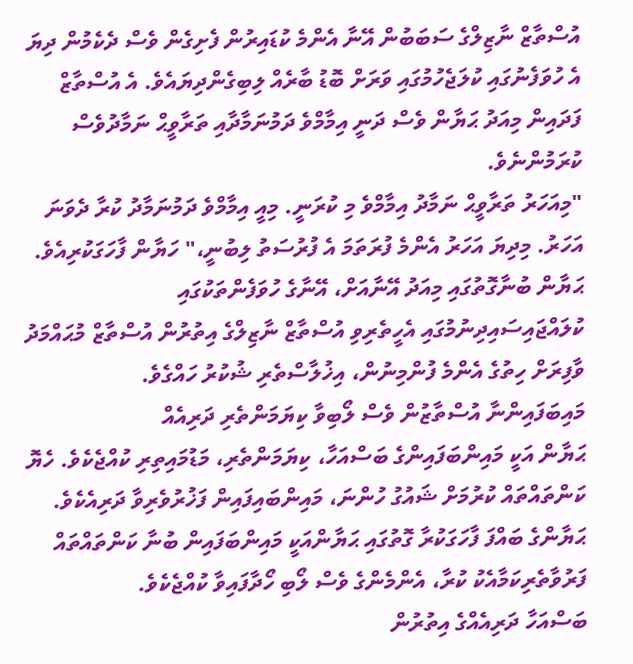އުސްތާޒް ނާޒިލްގެ ސަބަބުން އޭނާ އެންމެ ކުޑައިރުން ފެށިގެން ވެސް ދެކެމުން ދިޔަ އެ ހުވަފެނުގައި ކުލަޖެހުމުގައި ވަރަށް ބޮޑު ބާރެއް ލިބިގެންދިޔައެވެ. އެ އުސްތާޒް ފަދައިން މިއަދު ޙަޔާން ވެސް ދަނީ އިމާމްވެ ދަމުނަމާދާއި ތަރާވީޙް ނަމާދުވެސް ކުރަމުންނެވެ.
"މިއަހަރު ތަރާވީޙް ނަމާދު އިމާމްވެ މި ކުރަނީ. މިއީ އިމާމްވެ ދަމުނަމާދު ކުރާ ދެވަނަ އަހަރު. މިދިޔަ އަހަރު އެންމެ ފުރަތަމަ އެ ފުރުސަތު ލިބުނީ،" ހަޔާން ފާހަގަކުރިއެވެ.
ޙަޔާން ބުނާގޮތުގައި މިއަދު އޭނާއަށް، އޭނާގެ ހުވަފެންތަކުގައި ކުލައްޖައިސައިދިނުމުގައި އެހީތެރިވި އުސްތާޒް ނާޒިލްގެ އިތުރުން އުސްތާޒް މުޙައްމަދު ވާފިރަށް ހިތުގެ އެންމެ ފުންމިނުން، އިޚުލާސްތެރި ޝުކުރު ހައްގެވެ.
މައިބަފައިންނާ އުސްތާޒުން ވެސް ލޯބިވާ ކިޔަމަންތެރި ދަރިއެއް
ޙަޔާން އަކީ މައިންބަފައިންގެ ބަސްއަހާ، ކިޔަމަންތެރި، މަޑުމައިތިރި ކުއްޖެކެވެ. ހެޔޮ ކަންތައްތައް ކުރުމަށް ޝައުގު ހުންނަ، މައިންބައިފައިން ފަޚުރުވެރިވާ ދަރިއެކެވެ. ޙަޔާންގެ ބައްފަ ފާހަގަކުރާ ގޮތުގައި ޙަޔާންއަކީ މައިންބަފައިން ބުނާ ކަންތައްތައް ފަރުވާތެރިކަމާއެކު ކުރާ، އެންމެންގެ ވެސް ލޯބި ހޯދާފައިވާ ކުއްޖެކެވެ.
ބަސްއަހާ ދަރިއެއްގެ އިތުރުން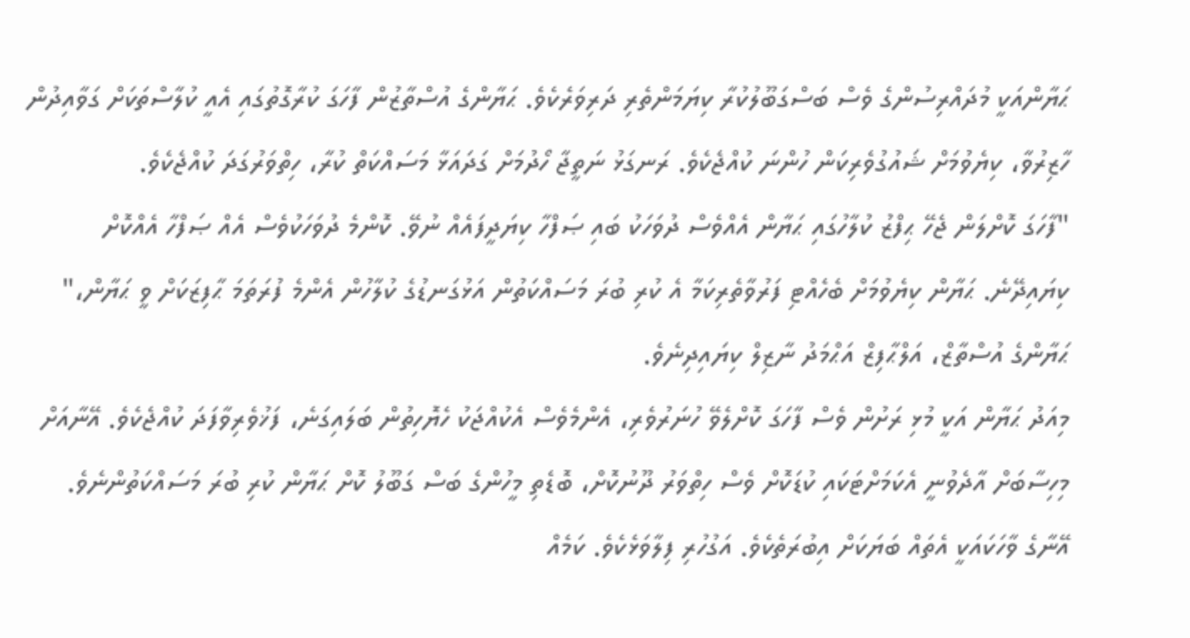ޙަޔާންއަކީ މުދައްރިސުންގެ ވެސް ބަސްގަބޫލުކުރާ ކިޔަމަންތެރި ދަރިވަރެކެވެ. ޙަޔާންގެ އުސްތާޒުން ފާހަގަ ކުރާގޮތުގައި އެއީ ކުލާސްތަކަށް ގަވާއިދުން ހާޒިރުވާ، ކިޔެވުމަށް ޝައުގުވެރިކަން ހުންނަ ކުއްޖެކެވެ. ރަނގަޅު ނަތީޖާ ހޯދުމަށް ގަދައަޅާ މަސައްކަތް ކުރާ، ހިތްވަރުގަދަ ކުއްޖެކެވެ.
"ފާހަގަ ކޮށްލަން ޖެހޭ ޙިފްޒު ކުލާހުގައި ޙަޔާން އެއްވެސް ދުވަހަކު ބައި ޞަފްހާ ކިޔަދީފައެއް ނުވޭ. ކޮންމެ ދުވަހަކުވެސް އެއް ޞަފްހާ އެއްކޮށް ކިޔައިދޭނެ. ޙަޔާން ކިޔެވުމަށް ބެހެއްޓި ފަރުވާތެރިކަމާ އެ ކުރި ބުރަ މަސައްކަތުން އަޅުގަނޑުގެ ކުލާހުން އެންމެ ފުރަތަމަ ޙާފިޒަކަށް ވީ ޙަޔާން،" ޙަޔާންގެ އުސްތާޒް، އަލްޙާފިޒް އަޙްމަދު ނާޒިލް ކިޔައިދިނެވެ.
މިއަދު ޙަޔާން އަކީ މުޅި ރަށުން ވެސް ފާހަގަ ކޮށްލެވޭ ހުނަރުވެރި، އެންމެވެސް އެކުއްޖަކު ހެޔޮހިތުން ބަލައިގަނެ، ފަޚުވެރިވާފަދަ ކުއްޖެކެވެ. އޭނާއަށް މިހިސާބަށް އާދެވުނީ އެކަމަށްޓަކައި ކުޑަކޮށް ވެސް ހިތްވަރު ދޫނުކޮށް، ބޮޑެތި މީހުންގެ ބަސް ގަބޫލު ކޮށް ޙަޔާން ކުރި ބުރަ މަސައްކަތުންނެވެ. އޭނާގެ ވާހަކައަކީ އެތައް ބަޔަކަށް އިބުރަތެކެވެ. އަގުހުރި ފިލާވަޅެކެވެ. ކަމެއް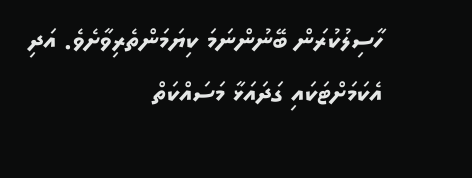ހާސިލުކުރަން ބޭނުންނަމަ ކިޔަމަންތެރިވާށެވެ. އަދި އެކަމަށްޓަކައި ގަދައަޅާ މަސައްކަތް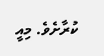ކުރާށެވެ. މިއީ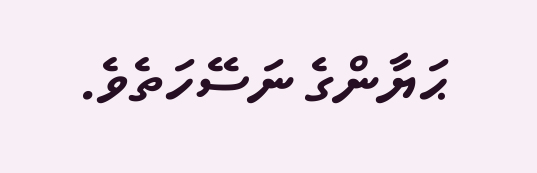ޙަޔާންގެ ނަސޭހަތެވެ.